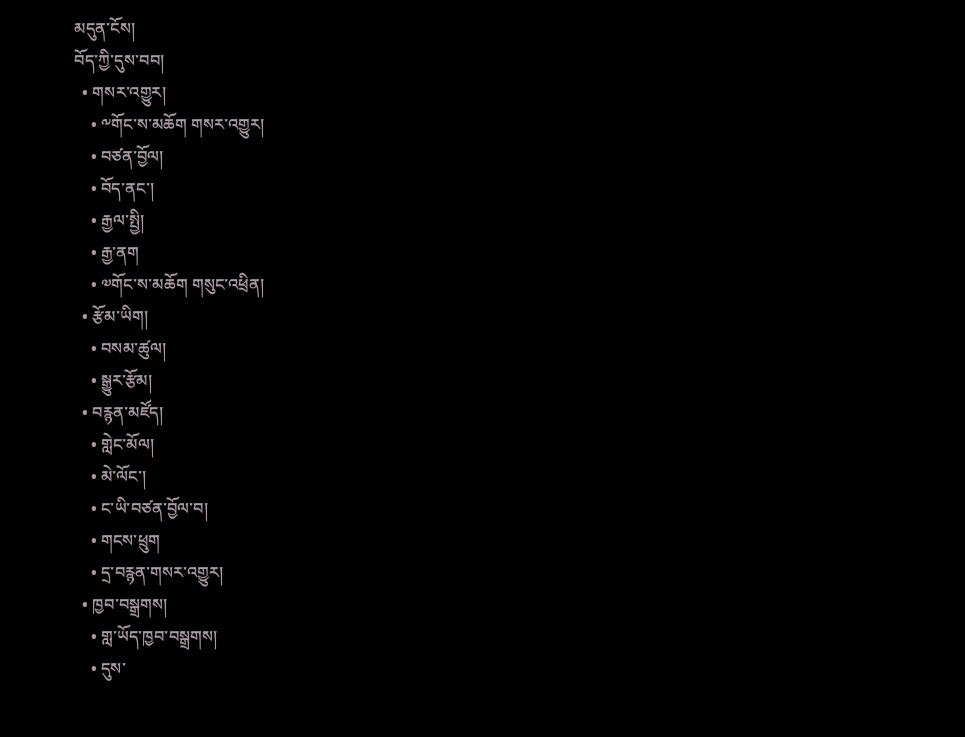མདུན་ངོས།
བོད་ཀྱི་དུས་བབ།
  • གསར་འགྱུར།
    • ༸གོང་ས་མཆོག གསར་འགྱུར།
    • བཙན་བྱོལ།
    • བོད་ནང་།
    • རྒྱལ་སྤྱི།
    • རྒྱ་ནག
    • ༧གོང་ས་མཆོག གསུང་འཕྲིན།
  • རྩོམ་ཡིག།
    • བསམ་ཚུལ།
    • སྒྱུར་རྩོམ།
  • བརྙན་མཛོད།
    • གླེང་མོལ།
    • མེ་ལོང་།
    • ང་ཡི་བཙན་བྱོལ་བ།
    • གངས་ཕྲུག
    • དྲ་བརྙན་གསར་འགྱུར།
  • ཁྱབ་བསྒྲགས།
    • གླ་ཡོད་ཁྱབ་བསྒྲགས།
    • དུས་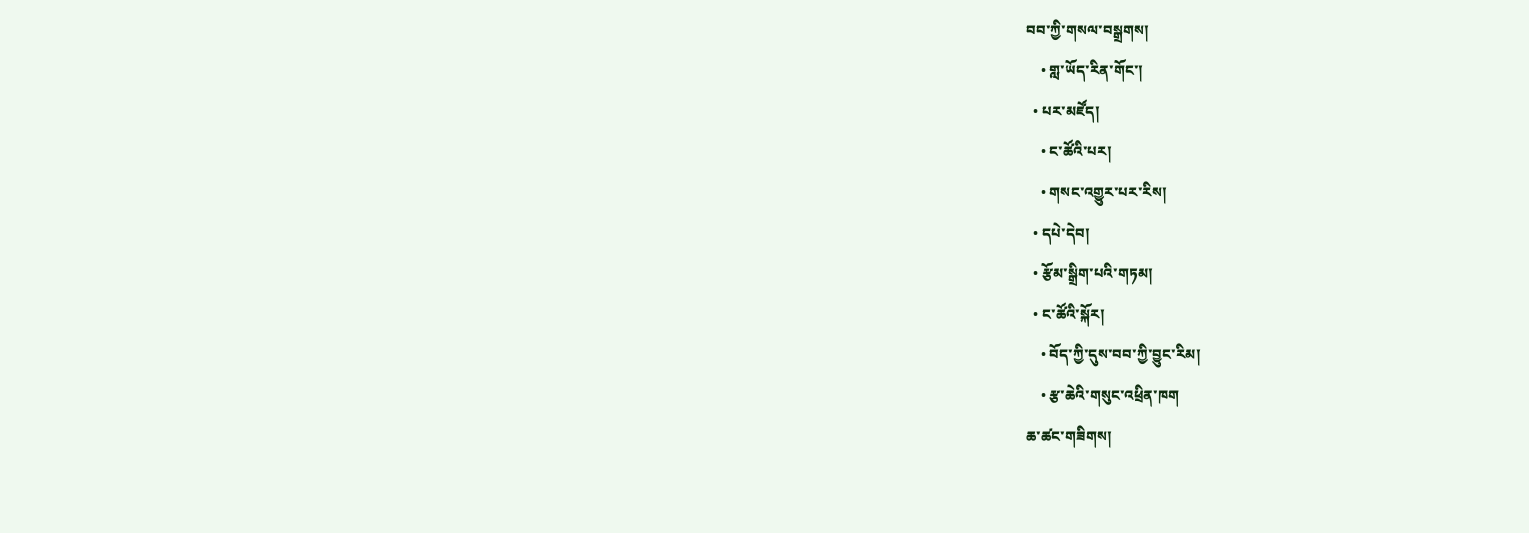བབ་ཀྱི་གསལ་བསྒྲགས།
    • གླ་ཡོད་རིན་གོང་།
  • པར་མཛོད།
    • ང་ཚོའི་པར།
    • གསང་འགྱུར་པར་རིས།
  • དཔེ་དེབ།
  • རྩོམ་སྒྲིག་པའི་གཏམ།
  • ང་ཚོའི་སྐོར།
    • བོད་ཀྱི་དུས་བབ་ཀྱི་བྱུང་རིམ།
    • རྩ་ཆེའི་གསུང་འཕྲིན་ཁག
ཆ་ཚང་གཟིགས།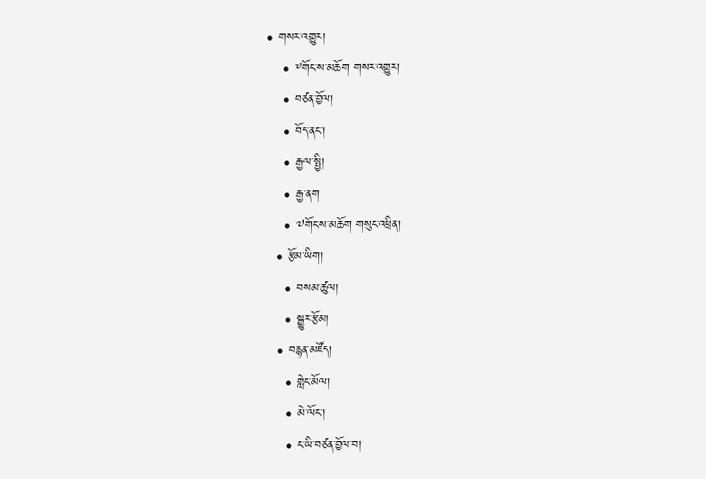• གསར་འགྱུར།
    • ༸གོང་ས་མཆོག གསར་འགྱུར།
    • བཙན་བྱོལ།
    • བོད་ནང་།
    • རྒྱལ་སྤྱི།
    • རྒྱ་ནག
    • ༧གོང་ས་མཆོག གསུང་འཕྲིན།
  • རྩོམ་ཡིག།
    • བསམ་ཚུལ།
    • སྒྱུར་རྩོམ།
  • བརྙན་མཛོད།
    • གླེང་མོལ།
    • མེ་ལོང་།
    • ང་ཡི་བཙན་བྱོལ་བ།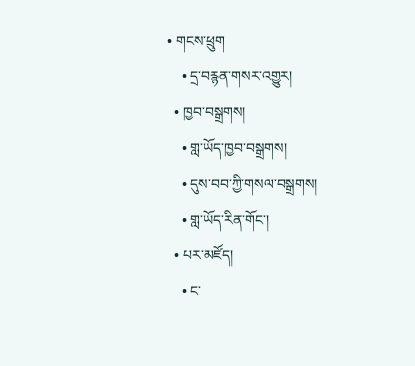• གངས་ཕྲུག
    • དྲ་བརྙན་གསར་འགྱུར།
  • ཁྱབ་བསྒྲགས།
    • གླ་ཡོད་ཁྱབ་བསྒྲགས།
    • དུས་བབ་ཀྱི་གསལ་བསྒྲགས།
    • གླ་ཡོད་རིན་གོང་།
  • པར་མཛོད།
    • ང་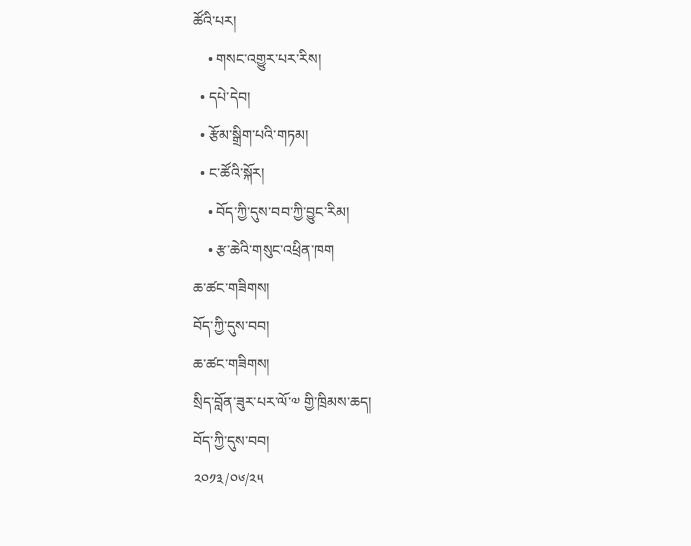ཚོའི་པར།
    • གསང་འགྱུར་པར་རིས།
  • དཔེ་དེབ།
  • རྩོམ་སྒྲིག་པའི་གཏམ།
  • ང་ཚོའི་སྐོར།
    • བོད་ཀྱི་དུས་བབ་ཀྱི་བྱུང་རིམ།
    • རྩ་ཆེའི་གསུང་འཕྲིན་ཁག
ཆ་ཚང་གཟིགས།
བོད་ཀྱི་དུས་བབ།
ཆ་ཚང་གཟིགས།
སྲིད་བློན་ཟུར་པར་ལོ་༧ གྱི་ཁྲིམས་ཆད།
བོད་ཀྱི་དུས་བབ།
༢༠༡༣/༠༦/༢༥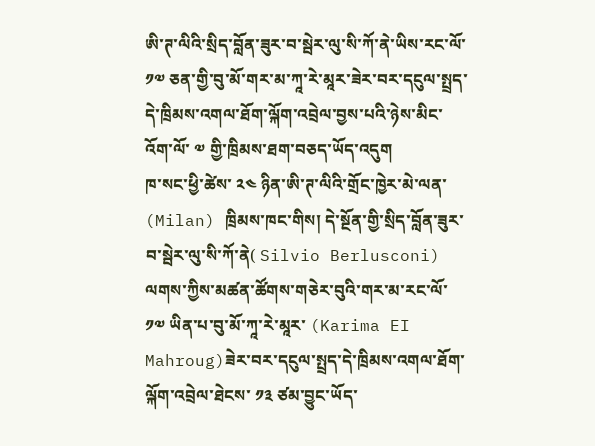ཨི་ཊ་ལིའི་སྲིད་བློན་ཟུར་བ་སྦེར་ལུ་སི་ཀོ་ནེ་ཡིས་རང་ལོ་ ༡༧ ཅན་གྱི་བུ་མོ་གར་མ་ཀཱ་རེ་མཱར་ཟེར་བར་དངུལ་སྤྲད་དེ་ཁྲིམས་འགལ་ཐོག་ལྐོག་འབྲེལ་བྱས་པའི་ཉེས་མིང་འོག་ལོ་ ༧ གྱི་ཁྲིམས་ཐག་བཅད་ཡོད་འདུག
ཁ་སང་ཕྱི་ཚེས་ ༢༤ ཉིན་ཨི་ཊ་ལིའི་གྲོང་ཁྱེར་མེ་ལན་ (Milan) ཁྲིམས་ཁང་གིས། དེ་སྔོན་གྱི་སྲིད་བློན་ཟུར་བ་སྦེར་ལུ་སི་ཀོ་ནེ( Silvio Berlusconi) ལགས་ཀྱིས་མཚན་ཚོགས་གཅེར་བུའི་གར་མ་རང་ལོ་ ༡༧ ཡིན་པ་བུ་མོ་ཀཱ་རེ་མཱར་ (Karima EI Mahroug)ཟེར་བར་དངུལ་སྤྲད་དེ་ཁྲིམས་འགལ་ཐོག་ལྐོག་འབྲེལ་ཐེངས་ ༡༣ ཙམ་བྱུང་ཡོད་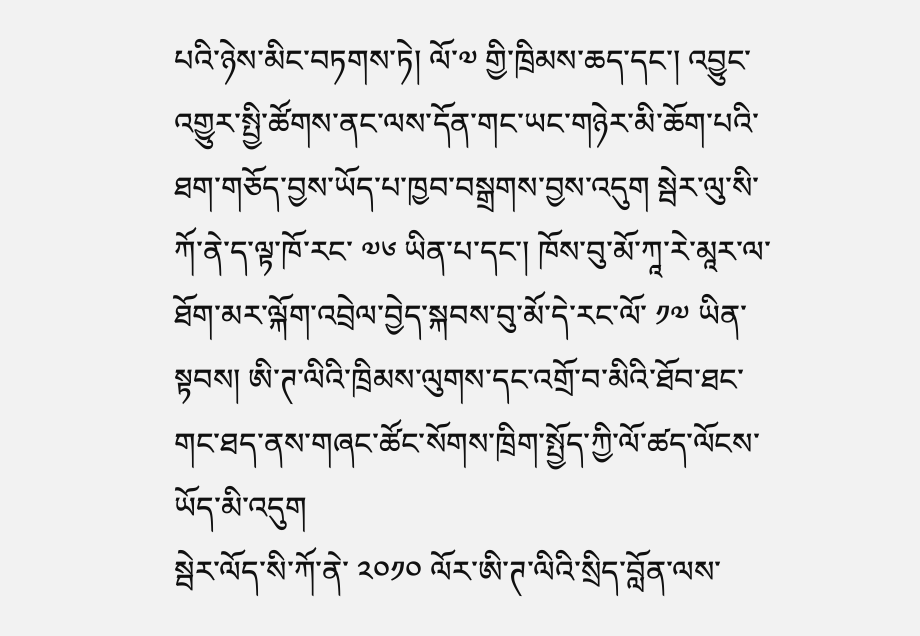པའི་ཉེས་མིང་བཏགས་ཏེ། ལོ་༧ གྱི་ཁྲིམས་ཆད་དང་། འབྱུང་འགྱུར་སྤྱི་ཚོགས་ནང་ལས་དོན་གང་ཡང་གཉེར་མི་ཆོག་པའི་ཐག་གཅོད་བྱས་ཡོད་པ་ཁྱབ་བསྒྲགས་བྱས་འདུག སྦེར་ལུ་སི་ཀོ་ནེ་ད་ལྟ་ཁོ་རང་ ༧༦ ཡིན་པ་དང་། ཁོས་བུ་མོ་ཀཱ་རེ་མཱར་ལ་ཐོག་མར་ལྐོག་འབྲེལ་བྱེད་སྐབས་བུ་མོ་དེ་རང་ལོ་ ༡༧ ཡིན་སྟབས། ཨི་ཊ་ལིའི་ཁྲིམས་ལུགས་དང་འགྲོ་བ་མིའི་ཐོབ་ཐང་གང་ཐད་ནས་གཞང་ཚོང་སོགས་ཁྲིག་སྤྱོད་ཀྱི་ལོ་ཚད་ལོངས་ཡོད་མི་འདུག
སྦེར་ལོད་སི་ཀོ་ནེ་ ༢༠༡༠ ལོར་ཨི་ཊ་ལིའི་སྲིད་བློན་ལས་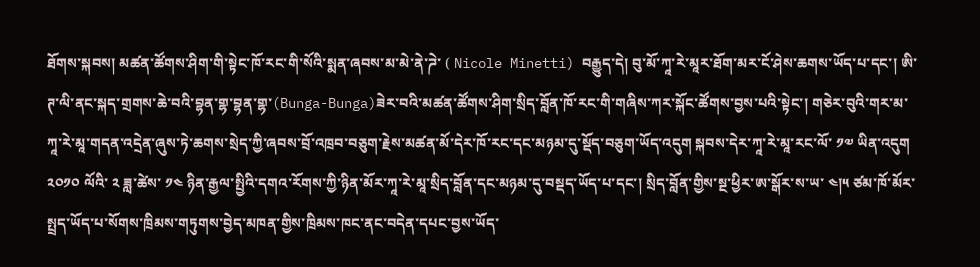ཐོགས་སྐབས། མཚན་ཚོགས་ཤིག་གི་སྟེང་ཁོ་རང་གི་སོའི་སྨན་ཞབས་མ་མེ་ནེ་ཌེ་ ( Nicole Minetti) བརྒྱུད་དེ། བུ་མོ་ཀཱ་རེ་མཱར་ཐོག་མར་ངོ་ཤེས་ཆགས་ཡོད་པ་དང་། ཨི་ཊ་ལི་ནང་སྐད་གྲགས་ཆེ་བའི་བྷན་གྷ་བྷན་གྷ་(Bunga-Bunga)ཟེར་བའི་མཚན་ཚོགས་ཤིག་སྲིད་བློན་ཁོ་རང་གི་གཞིས་ཀར་སྐོང་ཚོགས་བྱས་པའི་སྟེང་། གཅེར་བུའི་གར་མ་ཀཱ་རེ་མཱ་གདན་འདྲེན་ཞུས་ཏེ་ཆགས་སྲེད་ཀྱི་ཞབས་བྲོ་འཁྲབ་བཅུག་རྗེས་མཚན་མོ་དེར་ཁོ་རང་དང་མཉམ་དུ་སྡོད་བཅུག་ཡོད་འདུག སྐབས་དེར་ཀཱ་རེ་མཱ་རང་ལོ་ ༡༧ ཡིན་འདུག
༢༠༡༠ ལོའི་ ༢ ཟླ་ཚེས་ ༡༤ ཉིན་རྒྱལ་སྤྱིའི་དགའ་རོགས་ཀྱི་ཉིན་མོར་ཀཱ་རེ་མཱ་སྲིད་བློན་དང་མཉམ་དུ་བསྡད་ཡོད་པ་དང་། སྲིད་བློན་གྱིས་སྔ་ཕྱིར་ཨ་སྒོར་ས་ཡ་ ༤།༥ ཙམ་ཁོ་མོར་སྤྲད་ཡོད་པ་སོགས་ཁྲིམས་གཏུགས་བྱེད་མཁན་གྱིས་ཁྲིམས་ཁང་ནང་བདེན་དཔང་བྱས་ཡོད་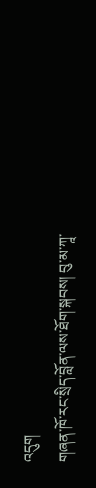འདུག
གཞན་ཁོ་རང་སྲིད་བློན་ལས་ཐོག་སྐབས། བུ་མ་ཀཱ་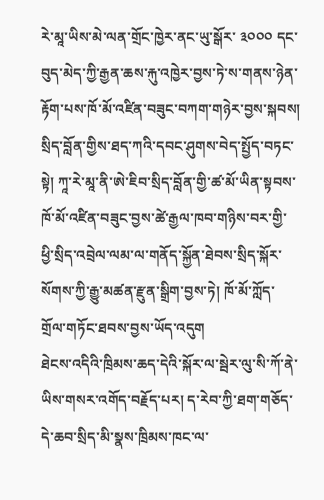རེ་མཱ་ཡིས་མེ་ལན་གྲོང་ཁྱེར་ནང་ཡུ་སྒོར་ ༣༠༠༠ དང་བུད་མེད་ཀྱི་རྒྱན་ཆས་རྐུ་འཁྱེར་བྱས་ཏེ་ས་གནས་ཉེན་རྟོག་པས་ཁོ་མོ་འཛིན་བཟུང་བཀག་གཉེར་བྱས་སྐབས། སྲིད་བློན་གྱིས་ཐད་ཀའི་དབང་ཤུགས་བེད་སྤྱོད་བཏང་སྟེ། ཀཱ་རེ་མཱ་ནི་ཨེ་ཇིབ་སྲིད་བློན་གྱི་ཚ་མོ་ཡིན་སྟབས་ཁོ་མོ་འཛིན་བཟུང་བྱས་ཚེ་རྒྱལ་ཁབ་གཉིས་བར་གྱི་ཕྱི་སྲིད་འབྲེལ་ལམ་ལ་གནོད་སྐྱོན་ཐེབས་སྲིད་སྐོར་སོགས་ཀྱི་རྒྱུ་མཚན་རྫུན་སྒྲིག་བྱས་ཏེ། ཁོ་མོ་ཀློད་གྲོལ་གཏོང་ཐབས་བྱས་ཡོད་འདུག
ཐེངས་འདིའི་ཁྲིམས་ཆད་དེའི་སྐོར་ལ་སྦེར་ལུ་སི་ཀོ་ནེ་ཡིས་གསར་འགོད་བརྗོད་པར། ད་རེབ་ཀྱི་ཐག་གཅོད་དེ་ཆབ་སྲིད་མི་སྣས་ཁྲིམས་ཁང་ལ་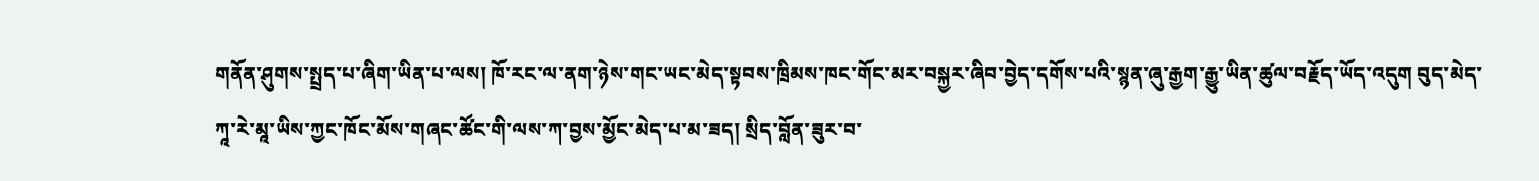གནོན་ཤུགས་སྤྲད་པ་ཞིག་ཡིན་པ་ལས། ཁོ་རང་ལ་ནག་ཉེས་གང་ཡང་མེད་སྟབས་ཁྲིམས་ཁང་གོང་མར་བསྐྱར་ཞིབ་བྱེད་དགོས་པའི་སྙན་ཞུ་རྒྱག་རྒྱུ་ཡིན་ཚུལ་བརྗོད་ཡོད་འདུག བུད་མེད་ཀཱ་རེ་མཱ་ཡིས་ཀྱང་ཁོང་མོས་གཞང་ཚོང་གི་ལས་ཀ་བྱས་མྱོང་མེད་པ་མ་ཟད། སྲིད་བློན་ཟུར་བ་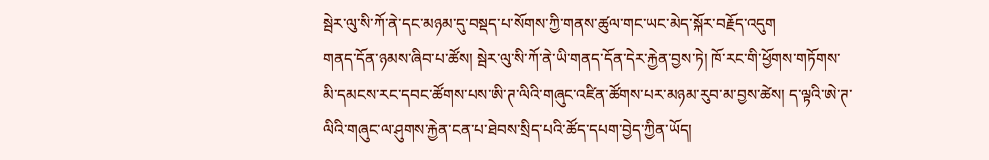སྦེར་ལུ་སི་ཀོ་ནེ་དང་མཉམ་དུ་བསྡད་པ་སོགས་ཀྱི་གནས་ཚུལ་གང་ཡང་མེད་སྐོར་བརྗོད་འདུག
གནད་དོན་ཉམས་ཞིབ་པ་ཚོས། སྦེར་ལུ་སི་ཀོ་ནེ་ཡི་གནད་དོན་དེར་རྐྱེན་བྱས་ཏེ། ཁོ་རང་གི་ཕྱོགས་གཏོགས་མི་དམངས་རང་དབང་ཚོགས་པས་ཨི་ཊ་ལིའི་གཞུང་འཛིན་ཚོགས་པར་མཉམ་རུབ་མ་བྱས་ཚེས། ད་ལྟའི་ཨེ་ཊ་ལིའི་གཞུང་ལ་ཤུགས་རྐྱེན་ངན་པ་ཐེབས་སྲིད་པའི་ཚོད་དཔག་བྱེད་ཀྱིན་ཡོད།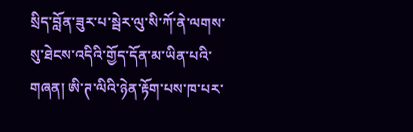སྲིད་བློན་ཟུར་པ་སྦེར་ལུ་སི་ཀོ་ནེ་ལགས་སུ་ཐེངས་འདིའི་གྱོད་དོན་མ་ཡིན་པའི་གཞན། ཨི་ཊ་ལིའི་ཉེན་རྟོག་པས་ཁ་པར་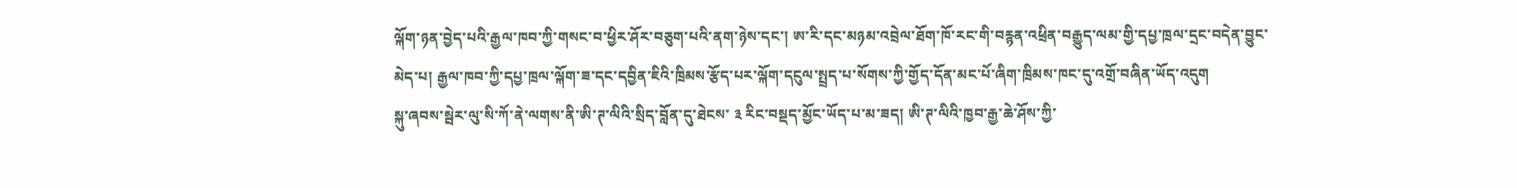ལྐོག་ཉན་བྱེད་པའི་རྒྱལ་ཁབ་ཀྱི་གསང་བ་ཕྱིར་ཤོར་བཅུག་པའི་ནག་ཉེས་དང་། ཨ་རི་དང་མཉམ་འབྲེལ་ཐོག་ཁོ་རང་གི་བརྙན་འཕྲིན་བརྒྱུད་ལམ་གྱི་དཔྱ་ཁྲལ་དྲང་བདེན་བྱུང་མེད་པ། རྒྱལ་ཁབ་ཀྱི་དཔྱ་ཁྲལ་ལྐོག་ཟ་དང་དབྱིན་ཇིའི་ཁྲིམས་རྩོད་པར་ལྐོག་དངུལ་སྤྲད་པ་སོགས་ཀྱི་གྱོད་དོན་མང་པོ་ཞིག་ཁྲིམས་ཁང་དུ་འགྲོ་བཞིན་ཡོད་འདུག
སྐུ་ཞབས་སྦེར་ལུ་སི་ཀོ་ནེ་ལགས་ནི་ཨི་ཊ་ལིའི་སྲིད་བློན་དུ་ཐེངས་ ༣ རིང་བསྡད་མྱོང་ཡོད་པ་མ་ཟད། ཨི་ཊ་ལིའི་ཁྱབ་རྒྱ་ཆེ་ཤོས་ཀྱི་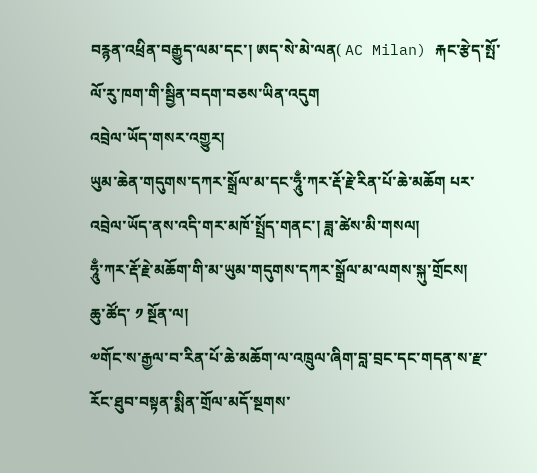བརྙན་འཕྲིན་བརྒྱུད་ལམ་དང་། ཨད་སེ་མེ་ལན( AC Milan) རྐང་རྩེད་སྤོ་ལོ་རུ་ཁག་གི་སྦྱིན་བདག་བཅས་ཡིན་འདུག
འབྲེལ་ཡོད་གསར་འགྱུར།
ཡུམ་ཆེན་གདུགས་དཀར་སྒྲོལ་མ་དང་ཧཱུྃ་ཀར་རྡོ་རྗེ་རིན་པོ་ཆེ་མཆོག པར་འབྲེལ་ཡོད་ནས་འདི་གར་མཁོ་སྤྲོད་གནང་། ཟླ་ཚེས་མི་གསལ།
ཧཱུྃ་ཀར་རྡོ་རྗེ་མཆོག་གི་མ་ཡུམ་གདུགས་དཀར་སྒྲོལ་མ་ལགས་སྐུ་གྲོངས།
ཆུ་ཚོད་ ༡ སྔོན་ལ།
༧གོང་ས་རྒྱལ་བ་རིན་པོ་ཆེ་མཆོག་ལ་འཁྲུལ་ཞིག་བླ་བྲང་དང་གདན་ས་རྫ་རོང་ཐུབ་བསྟན་སྨིན་གྲོལ་མདོ་སྔགས་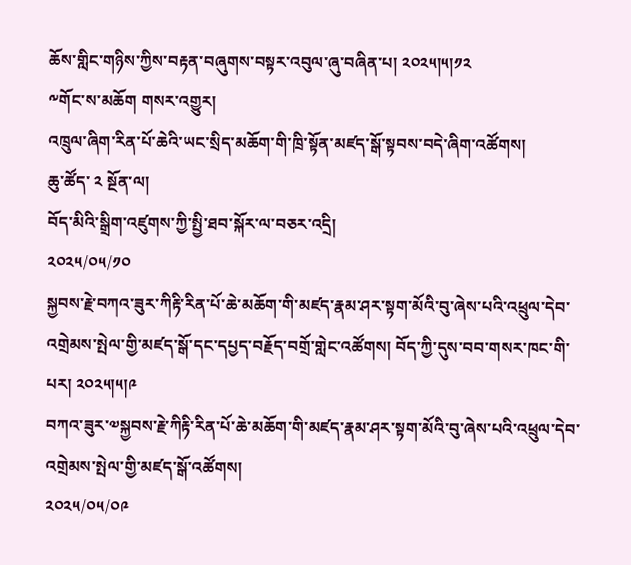ཆོས་གླིང་གཉིས་ཀྱིས་བརྟན་བཞུགས་བསྟར་འབུལ་ཞུ་བཞིན་པ། ༢༠༢༥།༥།༡༢
༸གོང་ས་མཆོག གསར་འགྱུར།
འཁྲུལ་ཞིག་རིན་པོ་ཆེའི་ཡང་སྲིད་མཆོག་གི་ཁྲི་སྟོན་མཛད་སྒོ་སྟབས་བདེ་ཞིག་འཚོགས།
ཆུ་ཚོད་ ༢ སྔོན་ལ།
བོད་མིའི་སྒྲིག་འཛུགས་ཀྱི་སྤྱི་ཐབ་སྐོར་ལ་བཅར་འདྲི།
༢༠༢༥/༠༥/༡༠
སྐྱབས་རྗེ་བཀའ་ཟུར་ཀིརྟི་རིན་པོ་ཆེ་མཆོག་གི་མཛད་རྣམ་ཤར་སྟག་མོའི་བུ་ཞེས་པའི་འཕྲུལ་དེབ་འགྲེམས་སྤེལ་གྱི་མཛད་སྒོ་དང་དཔྱད་བརྗོད་བགྲོ་གླེང་འཚོགས། བོད་ཀྱི་དུས་བབ་གསར་ཁང་གི་པར། ༢༠༢༥།༥།༩
བཀའ་ཟུར་༧སྐྱབས་རྗེ་ཀིརྟི་རིན་པོ་ཆེ་མཆོག་གི་མཛད་རྣམ་ཤར་སྟག་མོའི་བུ་ཞེས་པའི་འཕྲུལ་དེབ་འགྲེམས་སྤེལ་གྱི་མཛད་སྒོ་འཚོགས།
༢༠༢༥/༠༥/༠༩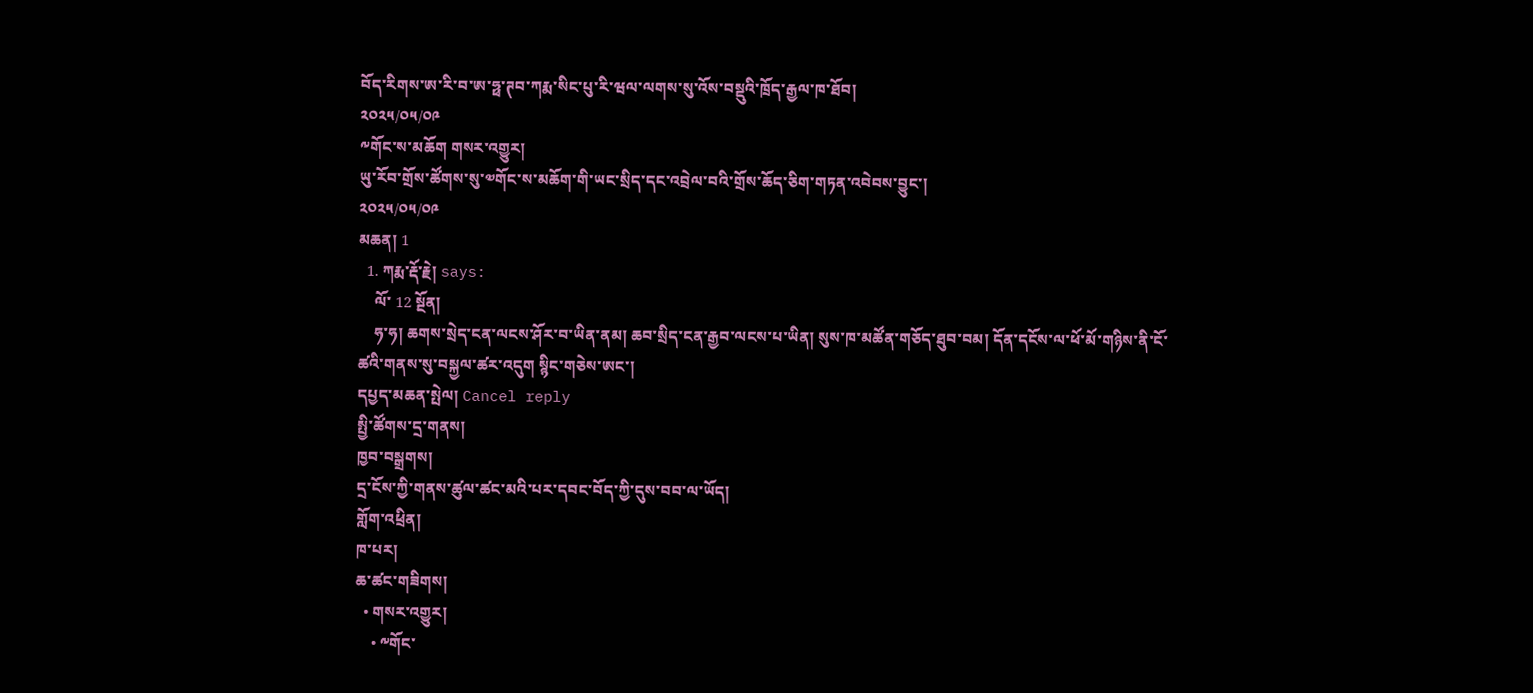བོད་རིགས་ཨ་རི་བ་ཨ་ཧྥ་ཊབ་ཀརྨ་སིང་པུ་རི་ཝལ་ལགས་སུ་འོས་བསྡུའི་ཁྲོད་རྒྱལ་ཁ་ཐོབ།
༢༠༢༥/༠༥/༠༩
༸གོང་ས་མཆོག གསར་འགྱུར།
ཡུ་རོབ་གྲོས་ཚོགས་སུ་༧གོང་ས་མཆོག་གི་ཡང་སྲིད་དང་འབྲེལ་བའི་གྲོས་ཆོད་ཅིག་གཏན་འབེབས་བྱུང་།
༢༠༢༥/༠༥/༠༩
མཆན། 1
  1. ཀརྨ་རྡོ་རྗེ། says:
    ལོ་ 12 སྔོན།
    ཧ་ཧ། ཆགས་སྲེད་ངན་ལངས་ཤོར་བ་ཡིན་ནམ། ཆབ་སྲིད་ངན་རྒྱབ་ལངས་པ་ཡིན། སུས་ཁ་མཚོན་གཅོད་ཐུབ་བམ། དོན་དངོས་ལ་ཕོ་མོ་གཉིས་ནི་ངོ་ཚའི་གནས་སུ་བསྐྱལ་ཚར་འདུག སྙིང་གཅེས་ཨང་།
དཔྱད་མཆན་སྤེལ། Cancel reply
སྤྱི་ཚོགས་དྲ་གནས།
ཁྱབ་བསྒྲགས།
དྲ་ངོས་ཀྱི་གནས་ཚུལ་ཚང་མའི་པར་དབང་བོད་ཀྱི་དུས་བབ་ལ་ཡོད།
གློག་འཕྲིན།
ཁ་པར།
ཆ་ཚང་གཟིགས།
  • གསར་འགྱུར།
    • ༸གོང་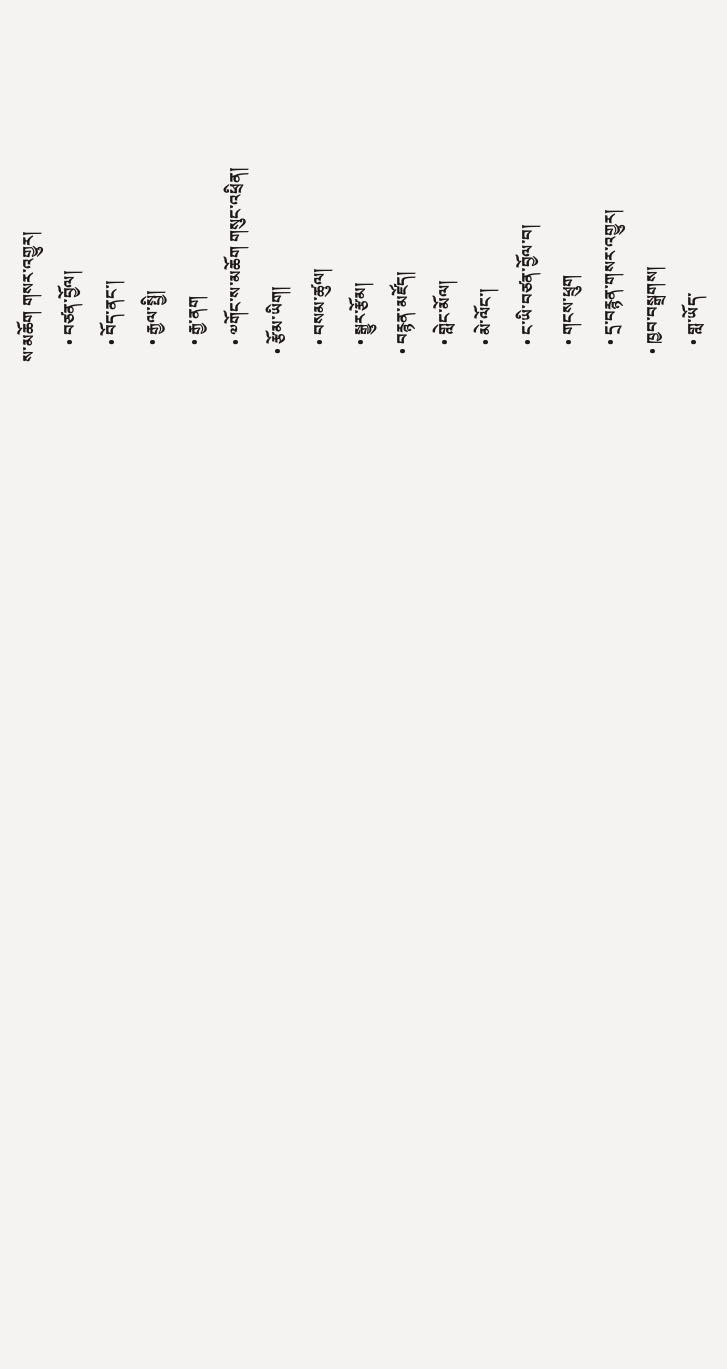ས་མཆོག གསར་འགྱུར།
    • བཙན་བྱོལ།
    • བོད་ནང་།
    • རྒྱལ་སྤྱི།
    • རྒྱ་ནག
    • ༧གོང་ས་མཆོག གསུང་འཕྲིན།
  • རྩོམ་ཡིག།
    • བསམ་ཚུལ།
    • སྒྱུར་རྩོམ།
  • བརྙན་མཛོད།
    • གླེང་མོལ།
    • མེ་ལོང་།
    • ང་ཡི་བཙན་བྱོལ་བ།
    • གངས་ཕྲུག
    • དྲ་བརྙན་གསར་འགྱུར།
  • ཁྱབ་བསྒྲགས།
    • གླ་ཡོད་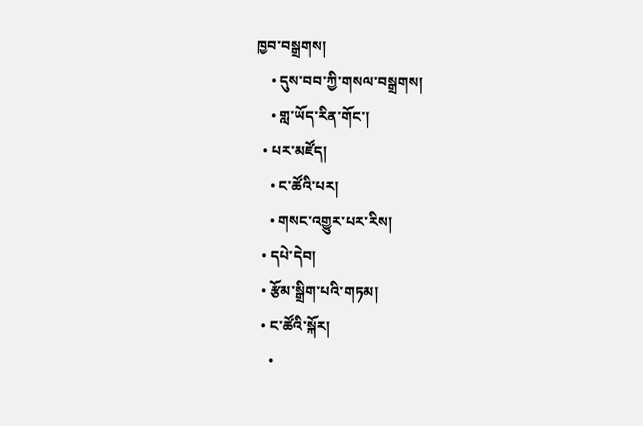ཁྱབ་བསྒྲགས།
    • དུས་བབ་ཀྱི་གསལ་བསྒྲགས།
    • གླ་ཡོད་རིན་གོང་།
  • པར་མཛོད།
    • ང་ཚོའི་པར།
    • གསང་འགྱུར་པར་རིས།
  • དཔེ་དེབ།
  • རྩོམ་སྒྲིག་པའི་གཏམ།
  • ང་ཚོའི་སྐོར།
    •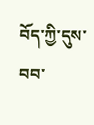བོད་ཀྱི་དུས་བབ་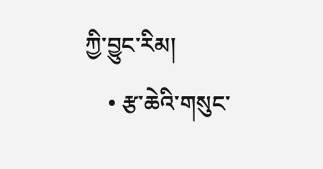ཀྱི་བྱུང་རིམ།
    • རྩ་ཆེའི་གསུང་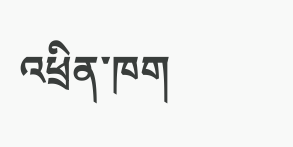འཕྲིན་ཁག